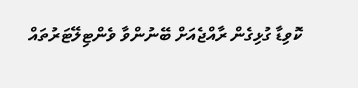ކޮވިޑާ ގުޅިގެން ރާއްޖެއަށް ބޭނުންވާ ވެންޓިލޭޓަރުތައް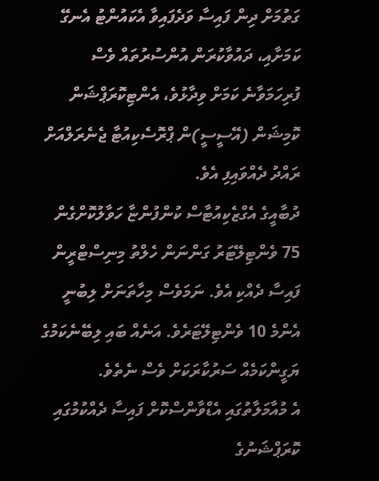ގަތުމަށް ދިން ފައިސާ ވަދެފައިވާ އެކައުންޓު އެނގޭ ކަމަށާއި، ދައުވާކުރަން އުންސުރުތައް ވެސް ފުރިހަމަވާނެ ކަމަށް ވިދާޅުވެ، އެންޓިކޮރަޕްޝަން ކޮމިޝަން (އޭސީސީ)ން ޕްރޮސެކިއުޓާ ޖެނެރަލްއަށް ރައްދު ދެއްވައިފި އެވެ.
ދުބާއީގެ އެގްޒެކިއުޓާސް ކުންފުންޏާ ހަވާލުކޮށްގެން 75 ވެންޓިލޭޓަރު ގަންނަން ހެލްތު މިނިސްޓްރީން ފައިސާ ދެއްކި އެވެ. ނަމަވެސް މިހާތަނަށް ލިބުނީ އެންމެ 10 ވެންޓިލޭޓަރެވެ. އަނެއް ބައި ލިބޭނެކަމުގެ ޔަގީންކަމެއް ސަރުކާރަކަށް ވެސް ނެތެވެ.
އެ މުއާމަލާތުގައި އެޑްވާންސްކޮށް ފައިސާ ދެއްކުމުގައި ކޮރަޕްޝަނުގެ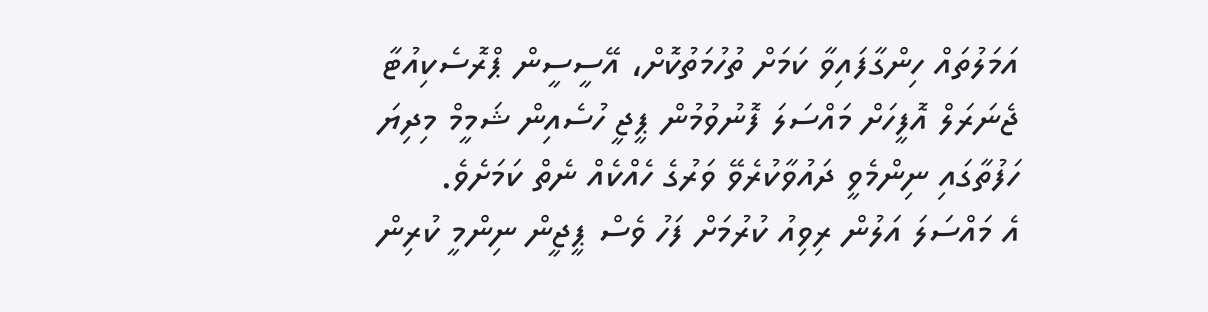އަމަލުތައް ހިންގާފައިވާ ކަމަށް ތުހުމަތުކޮށް، އޭސީސީން ޕްރޮސެކިއުޓާ ޖެނަރަލް އޮފީހަށް މައްސަލަ ފޮނުވުމުން ޕީޖީ ހުސެއިން ޝަމީމް މިދިޔަ ހަފުތާގައި ނިންމެވީ ދައުވާކުރެވޭ ވަރުގެ ހެއްކެއް ނެތް ކަމަށެވެ.
އެ މައްސަލަ އަލުން ރިވިއު ކުރުމަށް ފަހު ވެސް ޕީޖީން ނިންމީ ކުރިން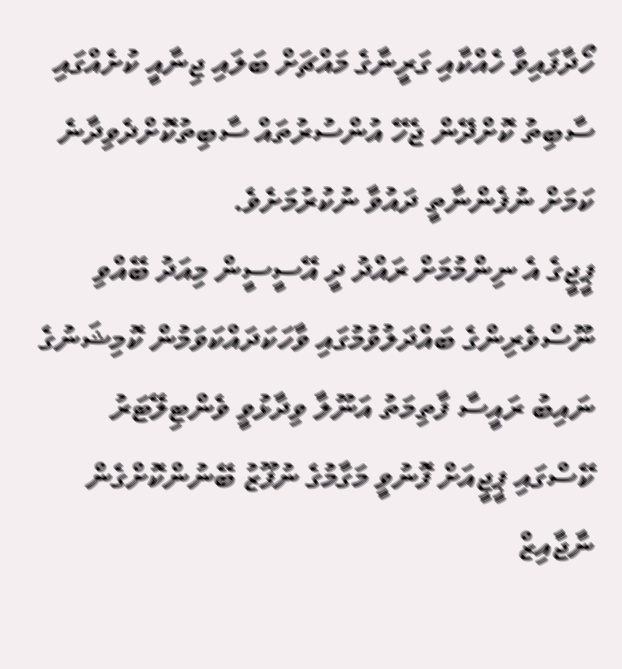ހޯދާފައިވާ ހެއްކާއި ގަރީނާގެ މައްޗަށް ބަލައި ޖިނާއީ ކުށެއްގައި ސާބިތު ކޮށްދޭން ޖެހޭ އުންސުރުތައް ސާބިތުކޮށްދެވިދާނެ ކަމަށް ނުފެންނާތީ ދައުވާ ނުކުރުމަށެވެ.
ޕީޖީގެ އެ ނިންމުމަށް ރައްދު ދީ އޭސީސީން މިއަދު ބޭއްވި ނޫސްވެރިންގެ ބައްދަލުވުމުގައި ވާހަކަދައްކަވަމުން ކޮމިޝަނުގެ ނައިބު ރައީސާ ފާތިމަތު އަނޫލާ ވިދާޅުވީ ވެންޓިލޭޓަރު ކޭސްގައި ޕީޖީއަށް ފޮނުވީ މަގާމުގެ ނުފޫޒު ބޭނުންކޮށްގެން ނާޖާއިޒް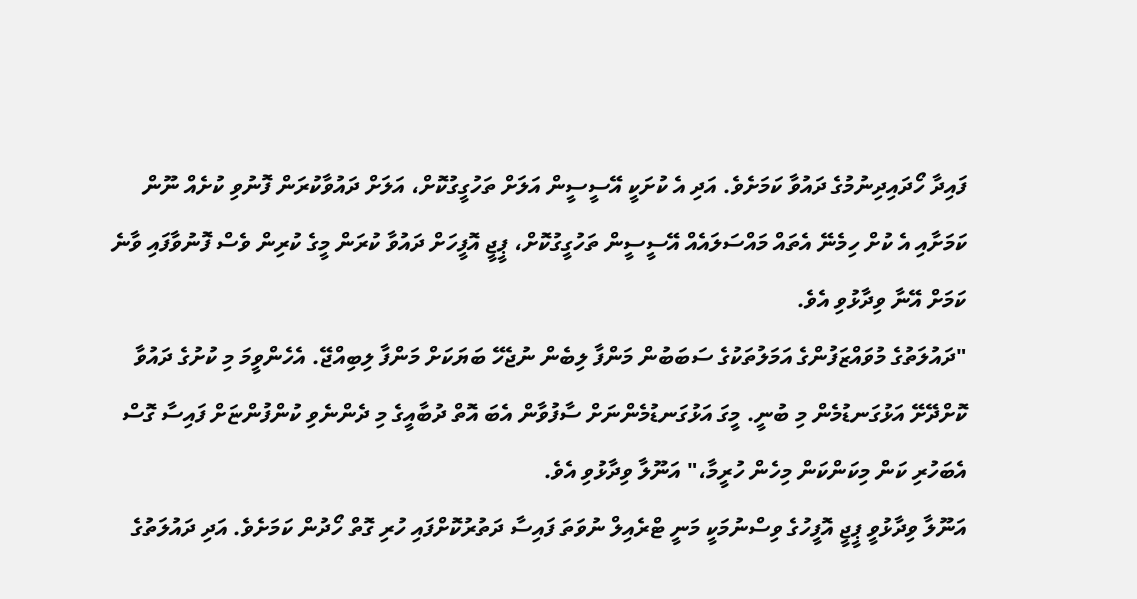ފައިދާ ހޯދައިދިނުމުގެ ދައުވާ ކަމަށެވެ. އަދި އެ ކުށަކީ އޭސީސީން އަލަށް ތަހުގީގުކޮށް، އަލަށް ދައުވާކުރަން ފޮނުވި ކުށެއް ނޫން ކަމަށާއި އެ ކުށް ހިމެނޭ އެތައް މައްސަލައެއް އޭސީސީން ތަހުގީގުކޮށް، ޕީޖީ އޮފީހަށް ދައުވާ ކުރަން މީގެ ކުރިން ވެސް ފޮނުވާފައި ވާނެ ކަމަށް އޭނާ ވިދާޅުވި އެވެ.
"ދައުލަތުގެ މުވައްޒަފުންގެ އަމަލުތަކުގެ ސަބަބުން މަންފާ ލިބެން ނުޖެހޭ ބަޔަކަށް މަންފާ ލިބިއްޖޭ. އެހެންވީމަ މި ކުށުގެ ދައުވާ ކޮށްދޭށޭ އަޅުގަނޑުމެން މި ބުނީ. މީގަ އަޅުގަނޑުމެންނަށް ސާފުވާން އެބަ އޮތް ދުބާއީގެ މި ދެންނެވި ކުންފުންޏަށް ފައިސާ ގޮސް އެބަހުރި ކަން މިކަންކަން މިހެން ހުރީމާ،" އަނޫލާ ވިދާޅުވި އެވެ.
އަނޫލާ ވިދާޅުވީ ޕީޖީ އޮފީހުގެ ވިސްނުމަކީ މަނީ ޓްރެއިލް ނުވަތަ ފައިސާ ދަތުރުކޮށްފައި ހުރި ގޮތް ހޯދުން ކަމަށެވެ. އަދި ދައުލަތުގެ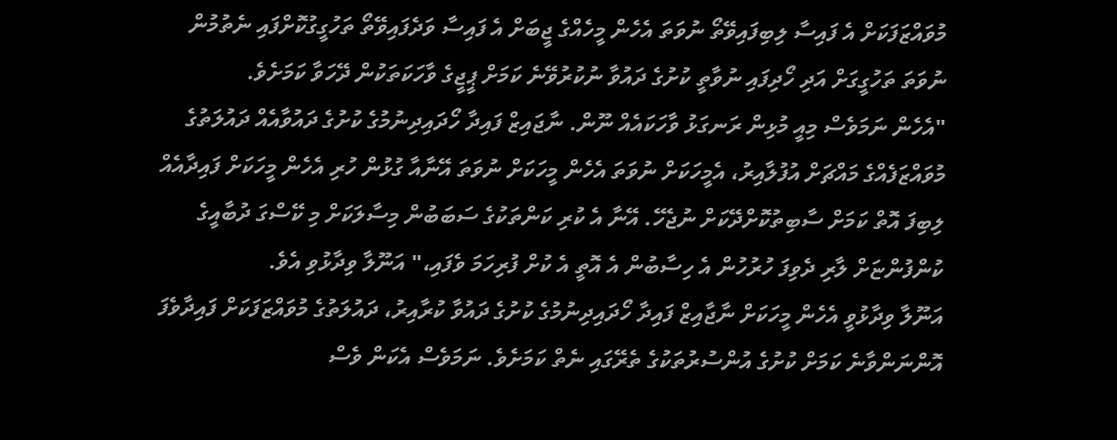މުވައްޒަފަކަށް އެ ފައިސާ ލިބިފައިވޭތޯ ނުވަތަ އެހެން މީހެއްގެ ޖީބަށް އެ ފައިސާ ވަދެފައިވޭތޯ ތަހުގީގުކޮށްފައި ނެތުމުން ނުވަތަ ތަހުގީގަށް އަދި ހޯދިފައި ނުވާތީ ކުށުގެ ދައުވާ ނުކުރުވޭނެ ކަމަށް ޕީޖީގެ ވާހަކަތަކުން ދޭހަވާ ކަމަށެވެ.
"އެހެން ނަމަވެސް މިއީ މުޅިން ރަނގަޅު ވާހަކައެއް ނޫން. ނާޖައިޒް ފައިދާ ހޯދައިދިނުމުގެ ކުށުގެ ދައުވާއެއް ދައުލަތުގެ މުވައްޒަފެއްގެ މައްޗަށް އުފުލާއިރު، އެމީހަކަށް ނުވަތަ އެހެން މީހަކަށް ނުވަތަ އޭނާއާ ގުޅުން ހުރި އެހެން މީހަކަށް ފައިދާއެއް ލިބިފަ އޮތް ކަމަށް ސާބިތުކޮށްދޭކަށް ނުޖެހޭ. އޭނާ އެ ކުރި ކަންތަކުގެ ސަބަބުން މިސާލަކަށް މި ކޭސްގަ ދުބާއީގެ ކުންފުންޏަށް ލާރި ދެވިފަ ހުރުހުން އެ ހިސާބުން އެ އޮތީ އެ ކުށް ފުރިހަމަ ވެފައި،" އަނޫލާ ވިދާޅުވި އެވެ.
އަނޫލާ ވިދާޅުވީ އެހެން މީހަކަށް ނާޖާއިޒް ފައިދާ ހޯދައިދިނުމުގެ ކުށުގެ ދައުވާ ކުރާއިރު، ދައުލަތުގެ މުވައްޒަފަކަށް ފައިދާވެފަ އޮންނަންވާނެ ކަމަށް ކުށުގެ އުންސުރުތަކުގެ ތެރޭގައި ނެތް ކަމަށެވެ. ނަމަވެސް އެކަން ވެސް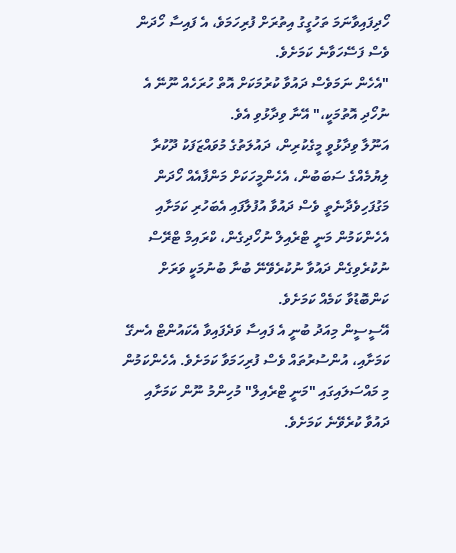ހޯދިފައިވާނަމަ ތަހުގީގު އިތުރަށް ފުރިހަމަވެ، އެ ފައިސާ ހޯދަން ވެސް ފަސޭހަވާނެ ކަމަށެވެ.
"އެހެން ނަމަވެސް ދައުވާ ކުރުމަކަށް އޮތް ހުރަހެއް ނޫނޭ އެ ނުހޯދި އޮތުމަކީ،" އޭނާ ވިދާޅުވި އެވެ.
އަނޫލާ ވިދާޅުވީ މީގެކުރިން، ދައުލަތުގެ މުވައްޒަފަކު ދޫކުރާ ލިޔުމެއްގެ ސަބަބުން، އެހެންމީހަކަށް މަންފާއެއް ހޯދަން މަގުފަހިވެދާނެތީ ވެސް ދައުވާ އުފުލާފައި އެބަހުރި ކަމަށާއި އެހެންކަމުން މަނީ ޓްރެއިލް ނުހޯދިގެން، ކްރައިމް ޓްރޭސް ނުކުރެވިގެން ދައުވާ ނުކުރެވޭނޭ ބުނާ ބުނުމަކީ ވަރަށް ކަންބޮޑުވާ ކަމެއް ކަމަށެވެ.
އޭސީސީން މިއަދު ބުނީ އެ ފައިސާ ވަދެފައިވާ އެކައުންޓް އެނގޭ ކަމަށާއި، އުންސުރުތައް ވެސް ފުރިހަމަވާ ކަމަށެވެ. އެހެންކަމުން މި މައްސަލައިގައި "މަނީ ޓްރެއިލް" މުހިންމު ނޫން ކަމަށާއި ދައުވާ ކުރެވޭނެ ކަމަށެވެ.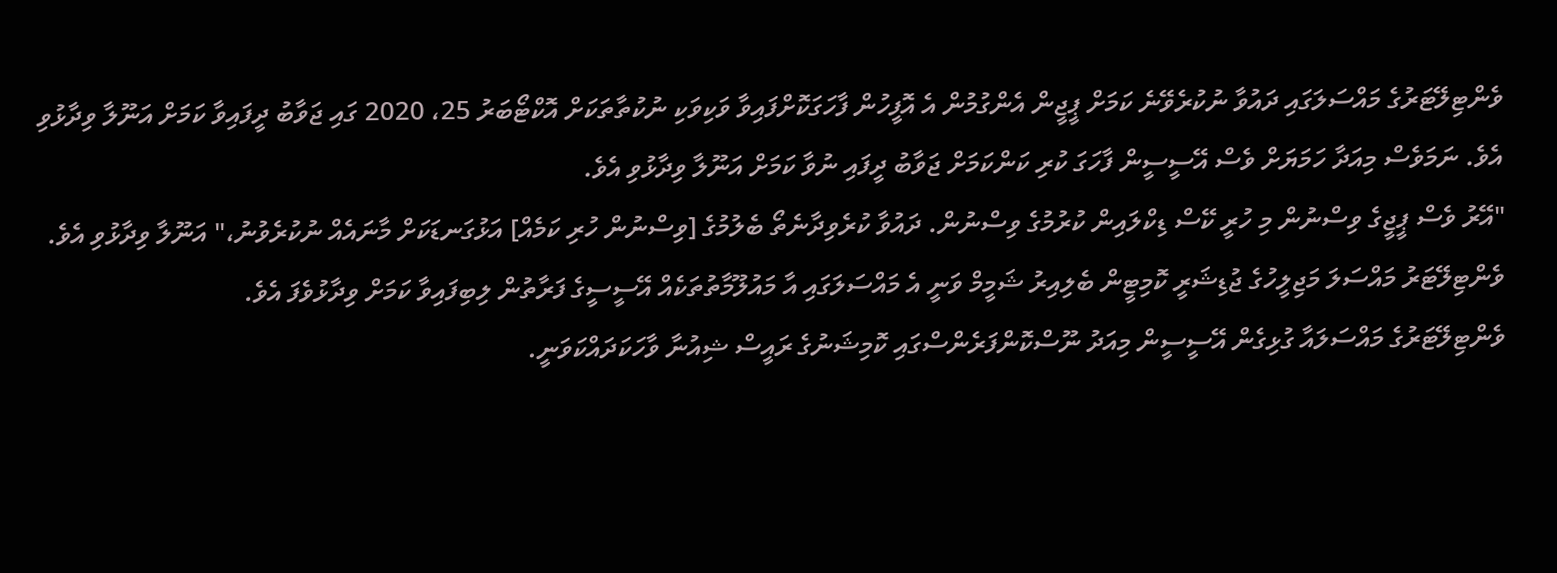ވެންޓިލޭޓަރުގެ މައްސަލަގައި ދައުވާ ނުކުރެވޭނެ ކަމަށް ޕީޖީން އެންގުމުން އެ އޮފީހުން ފާހަގަކޮށްފައިވާ ވަކިވަކި ނުކުތާތަކަށް އޮކްޓޯބަރު 25، 2020 ގައި ޖަވާބު ދީފައިވާ ކަމަށް އަނޫލާ ވިދާޅުވި އެވެ. ނަމަވެސް މިއަދާ ހަމަޔަށް ވެސް އޭސީސީން ފާހަގަ ކުރި ކަންކަމަށް ޖަވާބު ދީފައި ނުވާ ކަމަށް އަނޫލާ ވިދާޅުވި އެވެ.
"އޭރު ވެސް ޕީޖީގެ ވިސްނުން މި ހުރީ ކޭސް ޑިކްލައިން ކުރުމުގެ ވިސްނުން. ދައުވާ ކުރެވިދާނެތޯ ބެލުމުގެ [ވިސްނުން ހުރި ކަމެއް] އަޅުގަނޑަކަށް މާނައެއް ނުކުރެވުނު،" އަނޫލާ ވިދާޅުވި އެވެ.
ވެންޓިލޭޓަރު މައްސަލަ މަޖިލީހުގެ ޖުޑިޝަރީ ކޮމިޓީން ބެލިއިރު ޝަމީމް ވަނީ އެ މައްސަލަގައި އާ މައުލޫމާތުތަކެއް އޭސީސީގެ ފަރާތުން ލިބިފައިވާ ކަމަށް ވިދާޅުވެފަ އެވެ.
ވެންޓިލޭޓަރުގެ މައްސަލައާ ގުޅިގެން އޭސީސީން މިއަދު ނޫސްކޮންފަރެންސްގައި ކޮމިޝަނުގެ ރައީސް ޝިއުނާ ވާހަކަދައްކަވަނީ.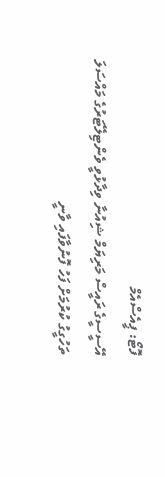ފޮޓޯ: ޕީއެސްއެމް
އޭސީސީގެ ރައީސް މަރިޔަމް ޝިއުނާ ވިދާޅުވީ ވެންޓިލޭޓަރުގެ މައްސަލަ ތަހުގީގު ކުރުމަށް ފަހު ފޮނުވާފައި ވާނީ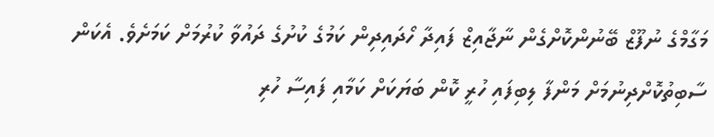މަގާމްގެ ނުފޫޒް ބޭނުންކޮށްގެން ނާޖާއިޒް ފައިދާ ހޯދައިދިން ކަމުގެ ކުށުގެ ދައުވާ ކުރުމަށް ކަމަށެވެ. އެކަން ސާބިތުކޮށްދިނުމަށް މަންފާ ލިބިފައި ހުރީ ކޮން ބަޔަކަށް ކަމާއި ފައިސާ ހުރި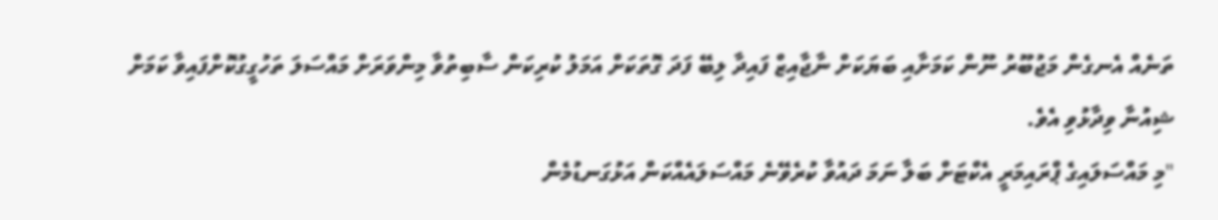ތަނެއް އެނގެން މަޖުބޫރު ނޫން ކަމަށާއި ބަޔަކަށް ނާޖާއިޒް ފައިދާ ލިބޭ ފަދަ ގޮތަކަށް އަމަލު ކުރިކަން ސާބިތުވާ މިންވަރަށް މައްސަލަ ތަހުގީގުކޮށްފައިވާ ކަމަށް ޝިއުނާ ވިދާޅުވި އެވެ.
"މި މައްސަލައިގެ ޕްރައިމަރީ އެކްޓަށް ބަލާ ނަމަ ދައުވާ ކުރެވޭނެ މައްސަލައެއްކަން އަޅުގަނޑުމެން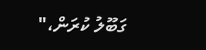ގަބޫލު ކުރަން،"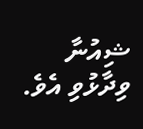ޝިއުނާ ވިދާޅުވި އެވެ.